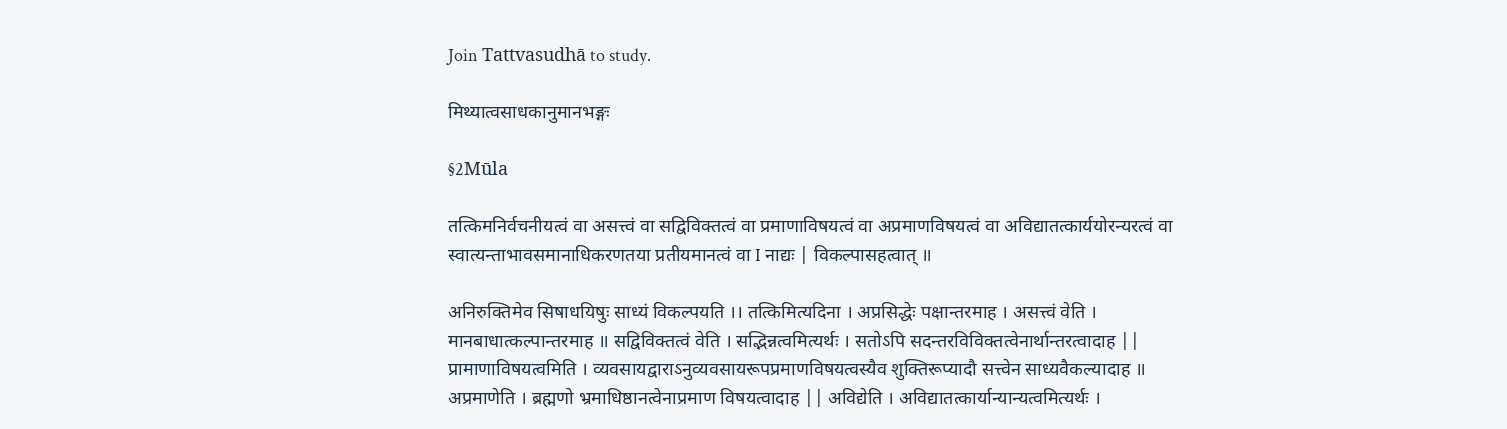Join Tattvasudhā to study.

मिथ्यात्वसाधकानुमानभङ्गः

§2Mūla

तत्किमनिर्वचनीयत्वं वा असत्त्वं वा सद्विविक्तत्वं वा प्रमाणाविषयत्वं वा अप्रमाणविषयत्वं वा अविद्यातत्कार्ययोरन्यरत्वं वा स्वात्यन्ताभावसमानाधिकरणतया प्रतीयमानत्वं वा I नाद्यः | विकल्पासहत्वात् ॥

अनिरुक्तिमेव सिषाधयिषुः साध्यं विकल्पयति ।। तत्किमित्यदिना । अप्रसिद्धेः पक्षान्तरमाह । असत्त्वं वेति । मानबाधात्कल्पान्तरमाह ॥ सद्विविक्तत्वं वेति । सद्भिन्नत्वमित्यर्थः । सतोऽपि सदन्तरविविक्तत्वेनार्थान्तरत्वादाह || प्रामाणाविषयत्वमिति । व्यवसायद्वाराऽनुव्यवसायरूपप्रमाणविषयत्वस्यैव शुक्तिरूप्यादौ सत्त्वेन साध्यवैकल्यादाह ॥ अप्रमाणेति । ब्रह्मणो भ्रमाधिष्ठानत्वेनाप्रमाण विषयत्वादाह || अविद्येति । अविद्यातत्कार्यान्यान्यत्वमित्यर्थः ।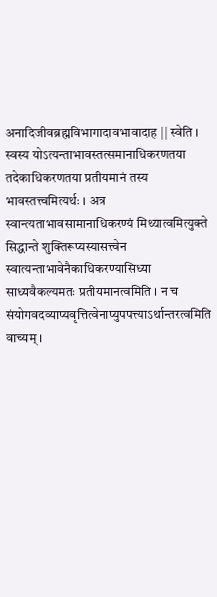अनादिजीवब्रह्मविभागादावभावादाह || स्वेति । स्वस्य योऽत्यन्ताभावस्तत्समानाधिकरणतया तदेकाधिकरणतया प्रतीयमानं तस्य भावस्तत्त्वमित्यर्थः । अत्र स्वान्त्यताभावसामानाधिकरण्यं मिथ्यात्वमित्युक्ते सिद्धान्ते शुक्तिरूप्यस्यासत्त्वेन स्वात्यन्ताभावेनैकाधिकरण्यासिध्या साध्यवैकल्यमतः प्रतीयमानत्वमिति । न च संयोगवदव्याप्यवृत्तित्वेनाप्युपपत्त्याऽर्थान्तरत्वमिति वाच्यम् ।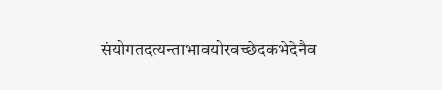संयोगतदत्यन्ताभावयोरवच्छेदकभेदेनैव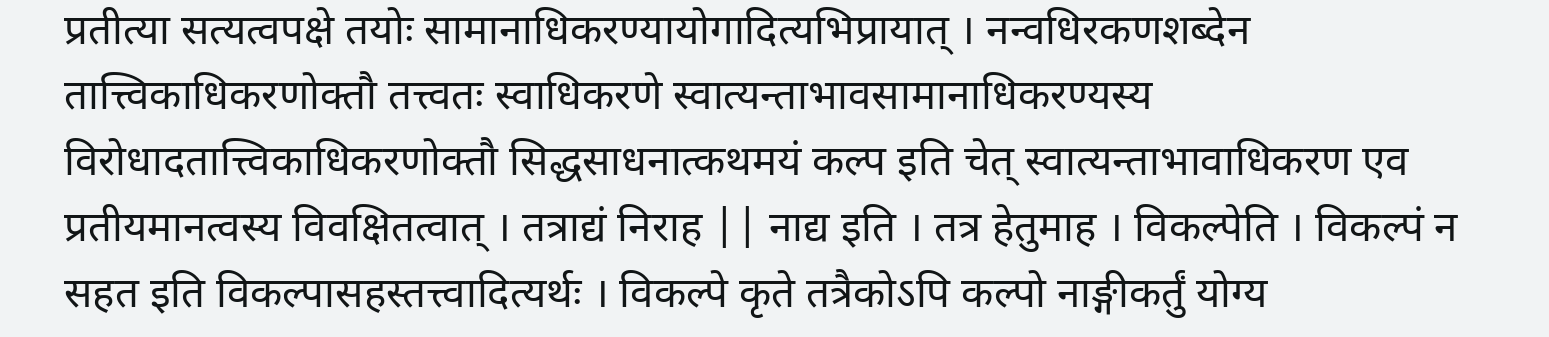प्रतीत्या सत्यत्वपक्षे तयोः सामानाधिकरण्यायोगादित्यभिप्रायात् । नन्वधिरकणशब्देन तात्त्विकाधिकरणोक्तौ तत्त्वतः स्वाधिकरणे स्वात्यन्ताभावसामानाधिकरण्यस्य विरोधादतात्त्विकाधिकरणोक्तौ सिद्धसाधनात्कथमयं कल्प इति चेत् स्वात्यन्ताभावाधिकरण एव प्रतीयमानत्वस्य विवक्षितत्वात् । तत्राद्यं निराह || नाद्य इति । तत्र हेतुमाह । विकल्पेति । विकल्पं न सहत इति विकल्पासहस्तत्त्वादित्यर्थः । विकल्पे कृते तत्रैकोऽपि कल्पो नाङ्गीकर्तुं योग्य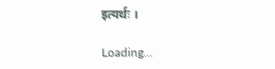इत्यर्थः ।

Loading…